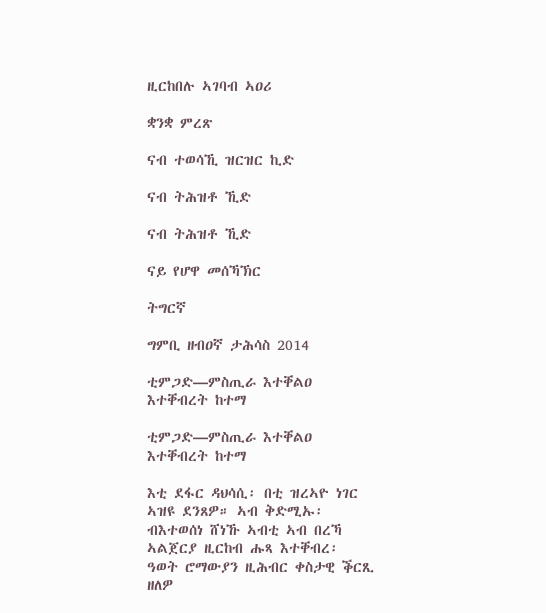ዚርከበሉ ኣገባብ ኣዐሪ

ቋንቋ ምረጽ

ናብ ተወሳኺ ዝርዝር ኪድ

ናብ ትሕዝቶ ኺድ

ናብ ትሕዝቶ ኺድ

ናይ የሆዋ መሰኻኽር

ትግርኛ

ግምቢ ዘብዐኛ ታሕሳስ 2014

ቲምጋድ—ምስጢራ እተቐልዐ እተቐብረት ከተማ

ቲምጋድ—ምስጢራ እተቐልዐ እተቐብረት ከተማ

እቲ ደፋር ዳህሳሲ፡ በቲ ዝረኣዮ ነገር ኣዝዩ ደንጸዎ። ኣብ ቅድሚኡ፡ ብእተወሰነ ሸነኹ ኣብቲ ኣብ በረኻ ኣልጀርያ ዚርከብ ሑጻ እተቐብረ፡ ዓወት ሮማውያን ዚሕብር ቀስታዊ ቕርጺ ዘለዎ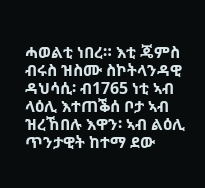ሓወልቲ ነበረ። እቲ ጄምስ ብሩስ ዝስሙ ስኮትላንዳዊ ዳህሳሲ፡ ብ1765 ነቲ ኣብ ላዕሊ እተጠቕሰ ቦታ ኣብ ዝረኸበሉ እዋን፡ ኣብ ልዕሊ ጥንታዊት ከተማ ደው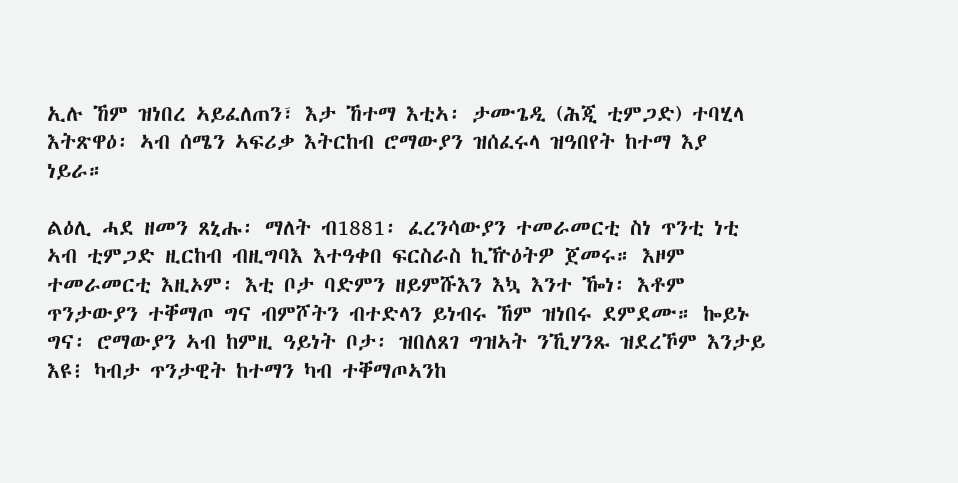ኢሉ ኸም ዝነበረ ኣይፈለጠን፣ እታ ኸተማ እቲኣ፡ ታሙጌዲ (ሕጂ ቲምጋድ) ተባሂላ እትጽዋዕ፡ ኣብ ሰሜን ኣፍሪቃ እትርከብ ሮማውያን ዝሰፈሩላ ዝዓበየት ከተማ እያ ነይራ።

ልዕሊ ሓደ ዘመን ጸኒሑ፡ ማለት ብ1881፡ ፈረንሳውያን ተመራመርቲ ስነ ጥንቲ ነቲ ኣብ ቲምጋድ ዚርከብ ብዚግባእ እተዓቀበ ፍርስራስ ኪዅዕትዎ ጀመሩ። እዞም ተመራመርቲ እዚኦም፡ እቲ ቦታ ባድምን ዘይምሹእን እኳ እንተ ዀነ፡ እቶም ጥንታውያን ተቐማጦ ግና ብምሾትን ብተድላን ይነብሩ ኸም ዝነበሩ ደምደሙ። ኰይኑ ግና፡ ሮማውያን ኣብ ከምዚ ዓይነት ቦታ፡ ዝበለጸገ ግዝኣት ንኺሃንጹ ዝደረኾም እንታይ እዩ፧ ካብታ ጥንታዊት ከተማን ካብ ተቐማጦኣንከ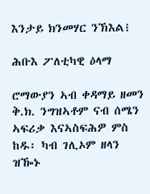እንታይ ክንመሃር ንኽእል፧

ሕቡእ ፖለቲካዊ ዕላማ

ሮማውያን ኣብ ቀዳማይ ዘመን ቅ.ክ. ንግዝኣቶም ናብ ሰሜን ኣፍሪቃ እናኣስፍሕዎ ምስ ከዱ፡ ካብ ገሊኦም ዘላን ዝዀኑ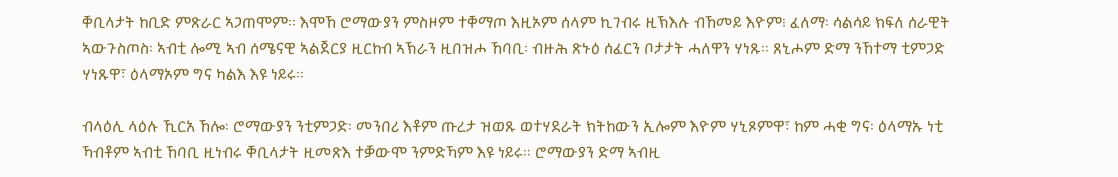ቐቢላታት ከቢድ ምጽራር ኣጋጠሞም። እሞኸ ሮማውያን ምስዞም ተቐማጦ እዚኦም ሰላም ኪገብሩ ዚኽእሉ ብኸመይ እዮም፧ ፈለማ፡ ሳልሳይ ክፍለ ሰራዊት ኣውጉስጦስ፡ ኣብቲ ሎሚ ኣብ ሰሜናዊ ኣልጀርያ ዚርከብ ኣኽራን ዚበዝሖ ኸባቢ፡ ብዙሕ ጽኑዕ ሰፈርን ቦታታት ሓለዋን ሃነጹ። ጸኒሖም ድማ ንኸተማ ቲምጋድ ሃነጹዋ፣ ዕላማኦም ግና ካልእ እዩ ነይሩ።

ብላዕሊ ላዕሉ ኺርአ ኸሎ፡ ሮማውያን ንቲምጋድ፡ መንበሪ እቶም ጡረታ ዝወጹ ወተሃደራት ክትከውን ኢሎም እዮም ሃኒጾምዋ፣ ከም ሓቂ ግና፡ ዕላማኡ ነቲ ኻብቶም ኣብቲ ኸባቢ ዚነብሩ ቐቢላታት ዚመጽእ ተቓውሞ ንምድኻም እዩ ነይሩ። ሮማውያን ድማ ኣብዚ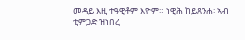መዳይ እዚ ተዓዊቶም እዮም። ነዊሕ ከይጸንሐ፡ ኣብ ቲምጋድ ዝነበረ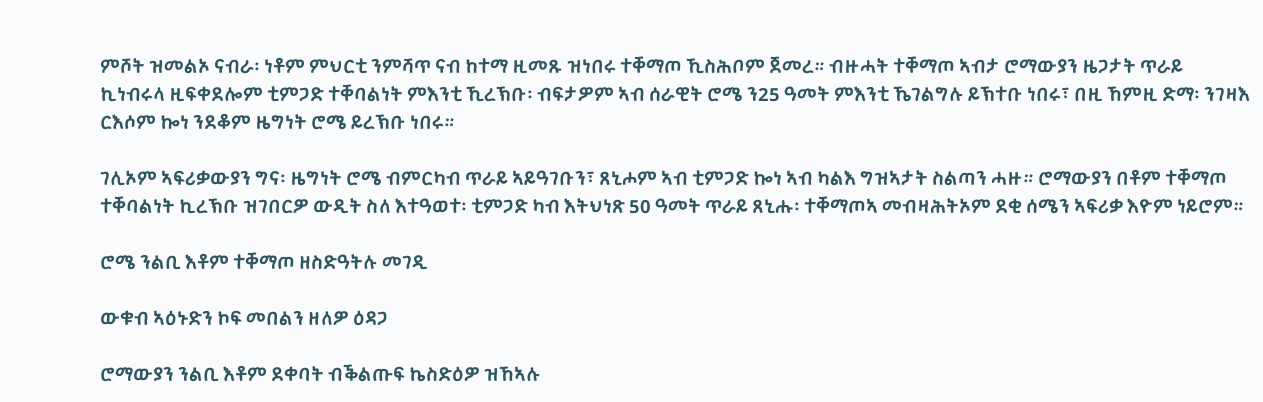ምሾት ዝመልኦ ናብራ፡ ነቶም ምህርቲ ንምሻጥ ናብ ከተማ ዚመጹ ዝነበሩ ተቐማጦ ኺስሕቦም ጀመረ። ብዙሓት ተቐማጦ ኣብታ ሮማውያን ዜጋታት ጥራይ ኪነብሩላ ዚፍቀደሎም ቲምጋድ ተቐባልነት ምእንቲ ኺረኽቡ፡ ብፍታዎም ኣብ ሰራዊት ሮሜ ን25 ዓመት ምእንቲ ኼገልግሉ ይኽተቡ ነበሩ፣ በዚ ኸምዚ ድማ፡ ንገዛእ ርእሶም ኰነ ንደቆም ዜግነት ሮሜ ይረኽቡ ነበሩ።

ገሊኦም ኣፍሪቃውያን ግና፡ ዜግነት ሮሜ ብምርካብ ጥራይ ኣይዓገቡን፣ ጸኒሖም ኣብ ቲምጋድ ኰነ ኣብ ካልእ ግዝኣታት ስልጣን ሓዙ። ሮማውያን በቶም ተቐማጦ ተቐባልነት ኪረኽቡ ዝገበርዎ ውዲት ስለ እተዓወተ፡ ቲምጋድ ካብ እትህነጽ 50 ዓመት ጥራይ ጸኒሑ፡ ተቐማጦኣ መብዛሕትኦም ደቂ ሰሜን ኣፍሪቃ እዮም ነይሮም።

ሮሜ ንልቢ እቶም ተቐማጦ ዘስድዓትሉ መገዲ

ውቁብ ኣዕኑድን ኮፍ መበልን ዘለዎ ዕዳጋ

ሮማውያን ንልቢ እቶም ደቀባት ብቕልጡፍ ኬስድዕዎ ዝኸኣሉ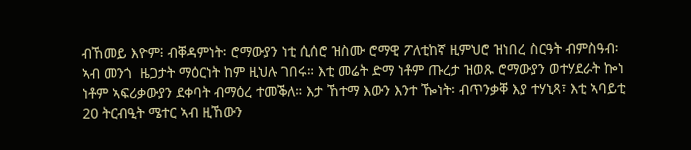ብኸመይ እዮም፧ ብቐዳምነት፡ ሮማውያን ነቲ ሲሰሮ ዝስሙ ሮማዊ ፖለቲከኛ ዚምህሮ ዝነበረ ስርዓት ብምስዓብ፡ ኣብ መንጎ  ዜጋታት ማዕርነት ከም ዚህሉ ገበሩ። እቲ መሬት ድማ ነቶም ጡረታ ዝወጹ ሮማውያን ወተሃደራት ኰነ ነቶም ኣፍሪቃውያን ደቀባት ብማዕረ ተመቕለ። እታ ኸተማ እውን እንተ ዀነት፡ ብጥንቃቐ እያ ተሃኒጻ፣ እቲ ኣባይቲ 20 ትርብዒት ሜተር ኣብ ዚኸውን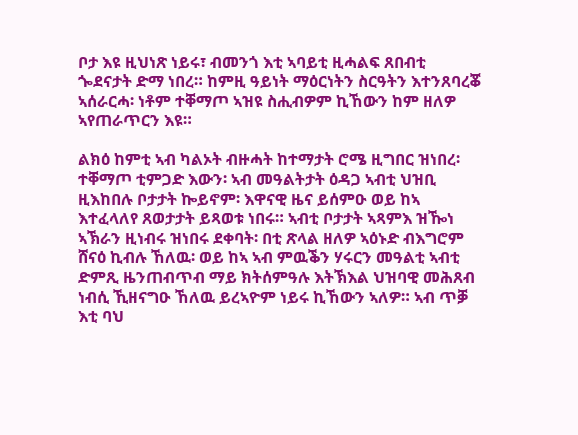ቦታ እዩ ዚህነጽ ነይሩ፣ ብመንጎ እቲ ኣባይቲ ዚሓልፍ ጸበብቲ ጐደናታት ድማ ነበረ። ከምዚ ዓይነት ማዕርነትን ስርዓትን እተንጸባረቖ ኣሰራርሓ፡ ነቶም ተቐማጦ ኣዝዩ ስሒብዎም ኪኸውን ከም ዘለዎ ኣየጠራጥርን እዩ።

ልክዕ ከምቲ ኣብ ካልኦት ብዙሓት ከተማታት ሮሜ ዚግበር ዝነበረ፡ ተቐማጦ ቲምጋድ እውን፡ ኣብ መዓልትታት ዕዳጋ ኣብቲ ህዝቢ ዚእከበሉ ቦታታት ኰይኖም፡ እዋናዊ ዜና ይሰምዑ ወይ ከኣ እተፈላለየ ጸወታታት ይጻወቱ ነበሩ። ኣብቲ ቦታታት ኣጻምእ ዝዀነ ኣኽራን ዚነብሩ ዝነበሩ ደቀባት፡ በቲ ጽላል ዘለዎ ኣዕኑድ ብእግሮም ሸናዕ ኪብሉ ኸለዉ፡ ወይ ከኣ ኣብ ምዉቕን ሃሩርን መዓልቲ ኣብቲ ድምጺ ዜንጠብጥብ ማይ ክትሰምዓሉ እትኽእል ህዝባዊ መሕጸብ ነብሲ ኺዘናግዑ ኸለዉ ይረኣዮም ነይሩ ኪኸውን ኣለዎ። ኣብ ጥቓ እቲ ባህ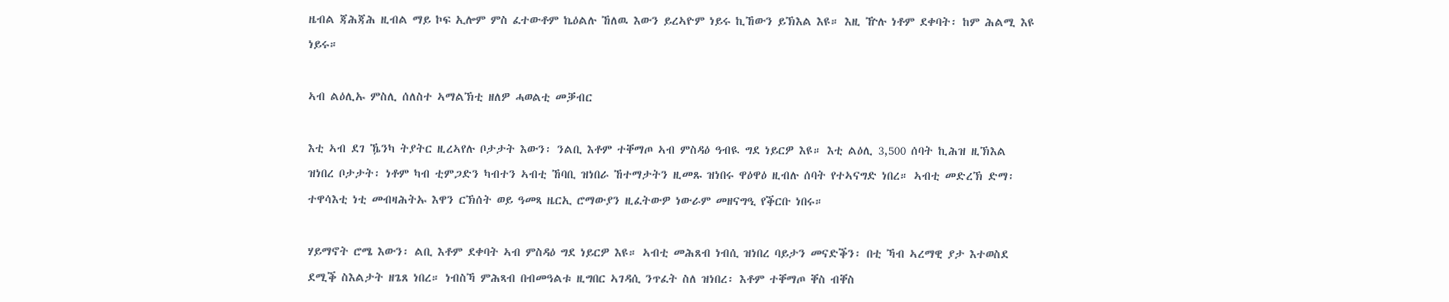ዜብል ጃሕጃሕ ዚብል ማይ ኮፍ ኢሎም ምስ ፈተውቶም ኬዕልሉ ኸለዉ እውን ይረኣዮም ነይሩ ኪኸውን ይኽእል እዩ። እዚ ዅሉ ነቶም ደቀባት፡ ከም ሕልሚ እዩ ነይሩ።

ኣብ ልዕሊኡ ምስሊ ሰለስተ ኣማልኽቲ ዘለዎ ሓወልቲ መቓብር

እቲ ኣብ ደገ ዄንካ ትያትር ዚረኣየሉ ቦታታት እውን፡ ንልቢ እቶም ተቐማጦ ኣብ ምስዳዕ ዓብዪ ግደ ነይርዎ እዩ። እቲ ልዕሊ 3,500 ሰባት ኪሕዝ ዚኽእል ዝነበረ ቦታታት፡ ነቶም ካብ ቲምጋድን ካብተን ኣብቲ ኸባቢ ዝነበራ ኸተማታትን ዚመጹ ዝነበሩ ዋዕዋዕ ዚብሉ ሰባት የተኣናግድ ነበረ። ኣብቲ መድረኽ ድማ፡ ተዋሳእቲ ነቲ መብዛሕትኡ እዋን ርኽሰት ወይ ዓመጻ ዜርኢ ሮማውያን ዚፈትውዎ ነውራም መዘናግዒ የቕርቡ ነበሩ።

ሃይማኖት ሮሜ እውን፡ ልቢ እቶም ደቀባት ኣብ ምስዳዕ ግደ ነይርዎ እዩ። ኣብቲ መሕጸብ ነብሲ ዝነበረ ባይታን መናድቕን፡ በቲ ኻብ ኣረማዊ ያታ እተወስደ ደሚቕ ስእልታት ዘጌጸ ነበረ። ነብስኻ ምሕጻብ በብመዓልቱ ዚግበር ኣገዳሲ ንጥፈት ስለ ዝነበረ፡ እቶም ተቐማጦ ቐስ ብቐስ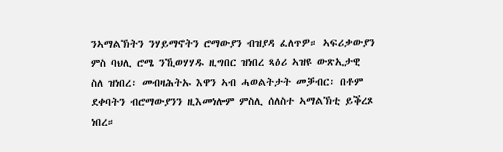ንኣማልኽትን ንሃይማኖትን ሮማውያን ብዝያዳ ፈለጥዎ። ኣፍሪቃውያን ምስ ባህሊ ሮሜ ንኺወሃሃዱ ዚግበር ዝነበረ ጻዕሪ ኣዝዩ ውጽኢታዊ ስለ ዝነበረ፡ መብዛሕትኡ እዋን ኣብ ሓወልትታት መቓብር፡ በቶም ደቀባትን ብሮማውያንን ዚእመነሎም ምስሊ ሰለስተ ኣማልኽቲ ይቕረጾ ነበረ።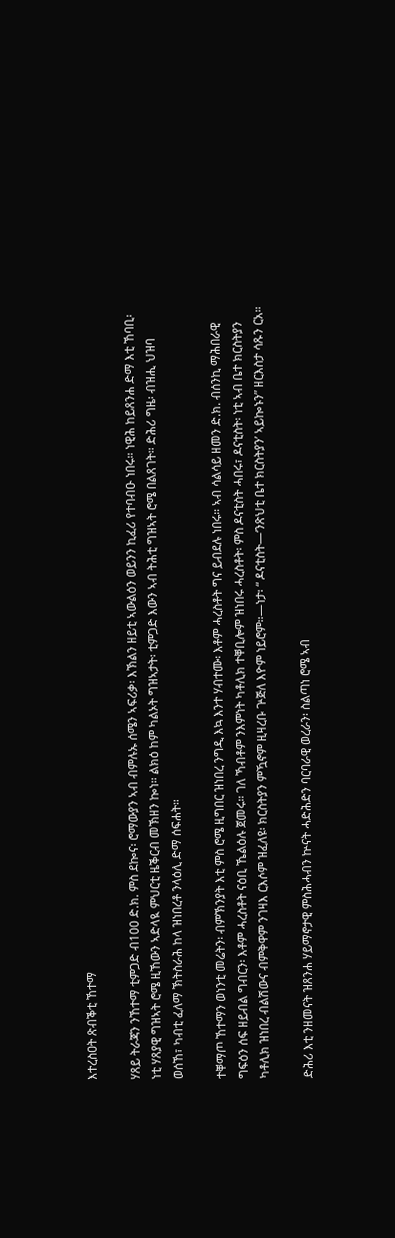እተረስዐት ጽብቕቲ ኸተማ

ሃጸይ ትራጃን ንኸተማ ቲምጋድ ብ100 ድ.ክ. ምስ ደኰና፡ ሮማውያን ኣብ ብምሉኡ ሰሜን ኣፍሪቃ፡ እኽልን ዘይቲ ኣውልዕን ወይንን ኪፈሪ የተባብዑ ነበሩ። ነዊሕ ከይጸንሐ ድማ እቲ ኸባቢ፡ ነቲ ሃጸያዊ ግዝኣት ሮሜ ዚኸውን ኣድላዪ ምህርቲ ዜቕርብ መኽዘን ኰነ። ልክዕ ከም ካልኦት ግዝኣታት፡ ቲምጋድ እውን ኣብ ትሕቲ ግዝኣት ሮሜ በልጸገት። ድሕሪ ግዜ፡ ብዝሒ ህዝባ ወሰኸ፣ ካብቲ ፈለማ ኽትስራሕ ከላ ዝነበረቶ ንላዕሊ ድማ ሰፍሐት።

ተቐማጦ ኸተማን ወነንቲ መሬትን፡ ብምኽንያት እቲ ምስ ሮሜ ዚግበር ዝነበረ ንግዲ እኳ እንተ ሃብተሙ፡ እቶም ሓረስቶት ግና ይብደሉ ነበሩ። ኣብ ሳልሳይ ዘመን ድ.ክ. ብሰንኪ ማሕበራዊ ግፍዕን ሰፍ ዘይብል ግብርን፡ እቶም ሓረስቶት ናዕቢ ኼልዕሉ ጀመሩ። ገለ ኻብቶም ንእምነት ካቶሊክ ተቐቢሎም ዝነበሩ ሓረስቶት፡ ምስ ዶናቲስት ሓበሩ፣ ዶናቲስት፡ ነቲ ኣብ ቤተ ክርስትያን ካቶሊክ ዝነበረ ብልሽውና ብምቅዋም ንገዛእ ርእሶም ዝፈለዩ፡ ክርስትያን ምዃኖም ዚዛረቡ ጕጅለ እዮም ነይሮም።—ነታ፡ “ ዶናቲስት—‘ንጽህቲ ቤተ ክርስትያን’ ኣይኰኑን” ዘርእስታ ሳጹን ርአ።

ድሕሪ እቲ ንዘመናት ዝጸንሐ ሃይማኖታዊ ምስሕሓብን ኵናት ሓድሕድን ባርባራዊ ወረራን፡ ስልጣነ ሮሜ ኣብ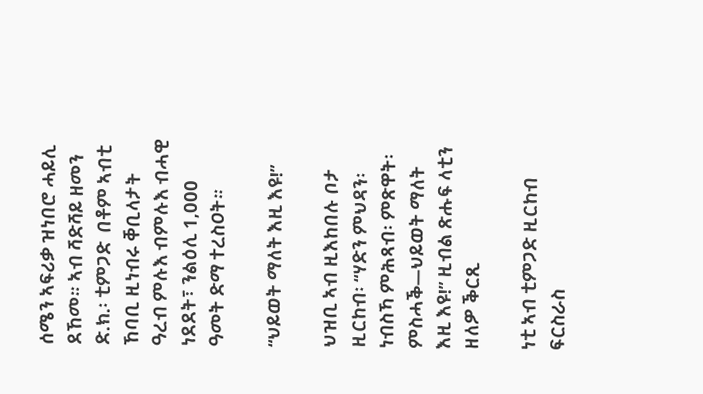ሰሜን ኣፍሪቃ ዝነበሮ ሓይሊ ደኸመ። ኣብ ሻድሻይ ዘመን ድ.ክ.፡ ቲምጋድ  በቶም ኣብቲ ኸባቢ ዚነብሩ ቐቢላታት ዓረብ ምሉእ ብምሉእ ብሓዊ ነደደት፣ ንልዕሊ 1,000 ዓመት ድማ ተረስዐት።

“ህይወት ማለት እዚ እዩ!”

ህዝቢ ኣብ ዚእከበሉ ቦታ ዚርከብ፡ “ሃድን ምህዳን፡ ነብስኻ ምሕጻብ፡ ምጽዋት፡ ምስሓቕ—ህይወት ማለት እዚ እዩ!” ዚብል ጽሑፍ ላቲን ዘለዎ ቕርጺ

ነቲ ኣብ ቲምጋድ ዚርከብ ፍርስራስ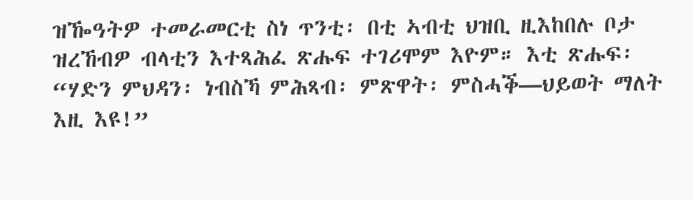ዝዀዓትዎ ተመራመርቲ ስነ ጥንቲ፡ በቲ ኣብቲ ህዝቢ ዚእከበሉ ቦታ ዝረኸብዎ ብላቲን እተጻሕፈ ጽሑፍ ተገሪሞም እዮም። እቲ ጽሑፍ፡ “ሃድን ምህዳን፡ ነብስኻ ምሕጻብ፡ ምጽዋት፡ ምስሓቕ—ህይወት ማለት እዚ እዩ!”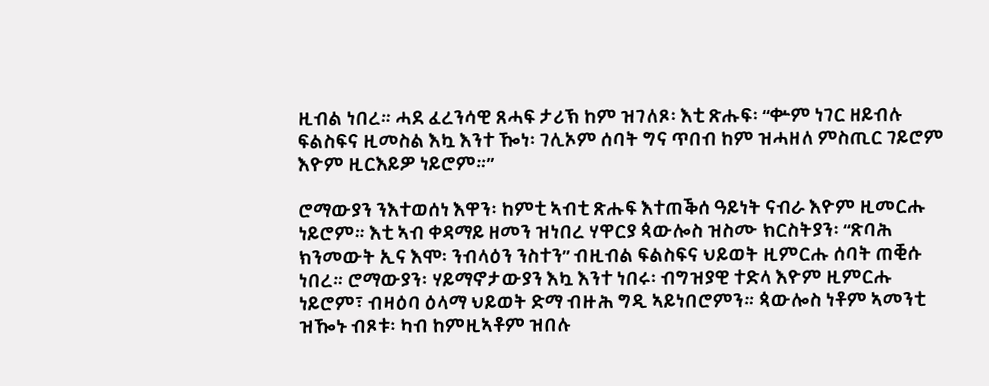ዚብል ነበረ። ሓደ ፈረንሳዊ ጸሓፍ ታሪኽ ከም ዝገለጾ፡ እቲ ጽሑፍ፡ “ቍም ነገር ዘይብሉ ፍልስፍና ዚመስል እኳ እንተ ዀነ፡ ገሊኦም ሰባት ግና ጥበብ ከም ዝሓዘለ ምስጢር ገይሮም እዮም ዚርእይዎ ነይሮም።”

ሮማውያን ንእተወሰነ እዋን፡ ከምቲ ኣብቲ ጽሑፍ እተጠቕሰ ዓይነት ናብራ እዮም ዚመርሑ ነይሮም። እቲ ኣብ ቀዳማይ ዘመን ዝነበረ ሃዋርያ ጳውሎስ ዝስሙ ክርስትያን፡ “ጽባሕ ክንመውት ኢና እሞ፡ ንብላዕን ንስተን” ብዚብል ፍልስፍና ህይወት ዚምርሑ ሰባት ጠቒሱ ነበረ። ሮማውያን፡ ሃይማኖታውያን እኳ እንተ ነበሩ፡ ብግዝያዊ ተድላ እዮም ዚምርሑ ነይሮም፣ ብዛዕባ ዕላማ ህይወት ድማ ብዙሕ ግዲ ኣይነበሮምን። ጳውሎስ ነቶም ኣመንቲ ዝዀኑ ብጾቱ፡ ካብ ከምዚኣቶም ዝበሉ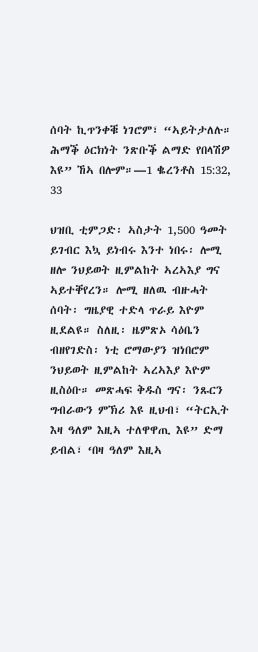ሰባት ኪጥንቀቑ ነገሮም፣ “ኣይትታለሉ። ሕማቕ ዕርክነት ንጽቡቕ ልማድ የበላሽዎ እዩ” ኸኣ በሎም።—1 ቈረንቶስ 15:32, 33

ህዝቢ ቲምጋድ፡ ኣስታት 1,500 ዓመት ይገብር እኳ ይነብሩ እንተ ነበሩ፡ ሎሚ ዘሎ ንህይወት ዚምልከት ኣረኣእያ ግና ኣይተቐየረን። ሎሚ ዘለዉ ብዙሓት ሰባት፡ ግዜያዊ ተድላ ጥራይ እዮም ዚደልዩ። ስለዚ፡ ዜምጽኦ ሳዕቤን ብዘየገድስ፡ ነቲ ሮማውያን ዝነበሮም ንህይወት ዚምልከት ኣረኣእያ እዮም ዚስዕቡ። መጽሓፍ ቅዱስ ግና፡ ንጹርን ግብራውን ምኽሪ እዩ ዚህብ፣ “ትርኢት እዛ ዓለም እዚኣ ተለዋዋጢ እዩ” ድማ ይብል፣ ‘በዛ ዓለም እዚኣ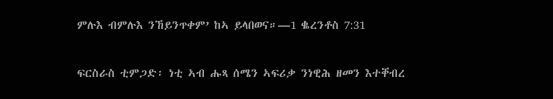ምሉእ ብምሉእ ንኸይንጥቀም’ ከኣ ይላበወና።—1 ቈረንቶስ 7:31

ፍርስራስ ቲምጋድ፡ ነቲ ኣብ ሑጻ ሰሜን ኣፍሪቃ ንነዊሕ ዘመን እተቐብረ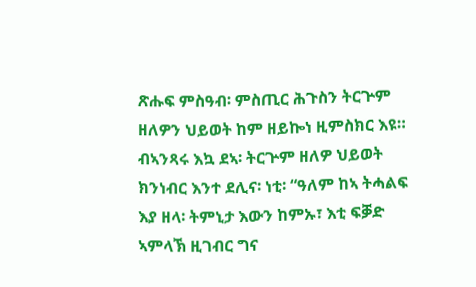ጽሑፍ ምስዓብ፡ ምስጢር ሕጉስን ትርጕም ዘለዎን ህይወት ከም ዘይኰነ ዚምስክር እዩ። ብኣንጻሩ እኳ ደኣ፡ ትርጕም ዘለዎ ህይወት ክንነብር እንተ ደሊና፡ ነቲ፡ “ዓለም ከኣ ትሓልፍ እያ ዘላ፡ ትምኒታ እውን ከምኡ፣ እቲ ፍቓድ ኣምላኽ ዚገብር ግና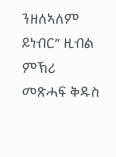ንዘለኣለም ይነብር” ዚብል ምኽሪ መጽሓፍ ቅዱስ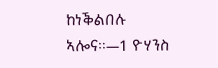ከነቕልበሉ ኣሎና።—1 ዮሃንስ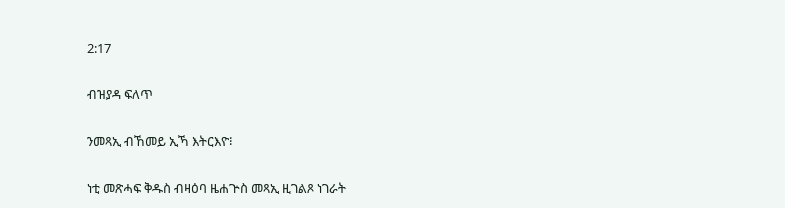2:17

ብዝያዳ ፍለጥ

ንመጻኢ ብኸመይ ኢኻ እትርእዮ፧

ነቲ መጽሓፍ ቅዱስ ብዛዕባ ዜሐጕስ መጻኢ ዚገልጾ ነገራት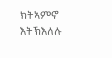ክትኣምኖ እትኽእለሉ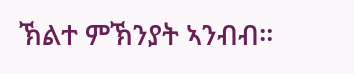ኽልተ ምኽንያት ኣንብብ።